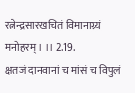रत्नेन्द्रसारखचितं विमानाग्र्यं मनोहरम् । ।। 2.19.
क्षतजं दानवानां च मांसं च विपुलं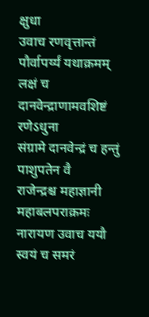क्षुधा
उवाच रणवृत्तान्तं पौर्वापर्य्यं यथाक्रमम्
लक्षं च दानवेन्द्राणामवशिष्टं रणेऽधुना
संग्रामे दानवेन्द्रं च हन्तुं पाशुपतेन वै
राजेन्द्रश्च महाज्ञानी महाबलपराक्रमः
नारायण उवाच ययौ स्वयं च समरं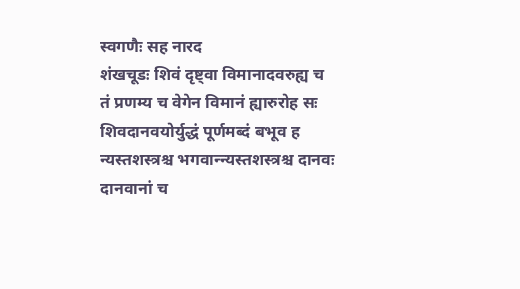स्वगणैः सह नारद
शंखचूडः शिवं दृष्ट्वा विमानादवरुह्य च
तं प्रणम्य च वेगेन विमानं ह्यारुरोह सः
शिवदानवयोर्युद्धं पूर्णमब्दं बभूव ह
न्यस्तशस्त्रश्च भगवान्न्यस्तशस्त्रश्च दानवः
दानवानां च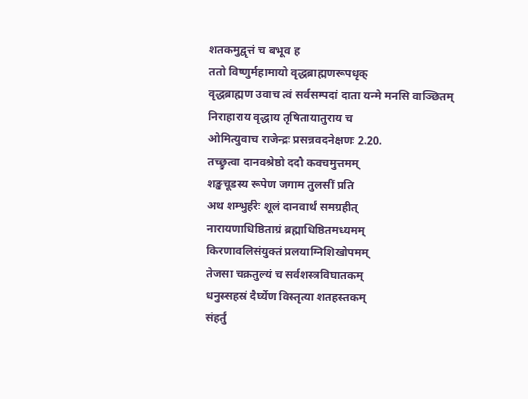शतकमुद्वृत्तं च बभूव ह
ततो विष्णुर्महामायो वृद्धब्राह्मणरूपधृक्
वृद्धब्राह्मण उवाच त्वं सर्वसम्पदां दाता यन्मे मनसि वाञ्छितम्
निराहाराय वृद्धाय तृषितायातुराय च
ओमित्युवाच राजेन्द्रः प्रसन्नवदनेक्षणः 2.20.
तच्छ्रुत्वा दानवश्रेष्ठो ददौ कवचमुत्तमम्
शङ्खचूडस्य रूपेण जगाम तुलसीं प्रति
अथ शम्भुर्हरेः शूलं दानवार्थं समग्रहीत्
नारायणाधिष्ठिताग्रं ब्रह्माधिष्ठितमध्यमम्
किरणावलिसंयुक्तं प्रलयाग्निशिखोपमम्
तेजसा चक्रतुल्यं च सर्वशस्त्रविघातकम्
धनुस्सहस्रं दैर्घ्येण विस्तृत्या शतहस्तकम्
संहर्तुं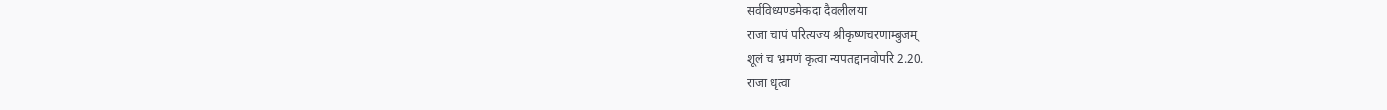सर्वविध्यण्डमेकदा दैवलीलया
राजा चापं परित्यज्य श्रीकृष्णचरणाम्बुजम्
शूलं च भ्रमणं कृत्वा न्यपतद्दानवोपरि 2.20.
राजा धृत्वा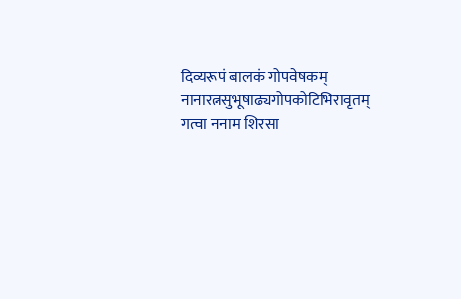दिव्यरूपं बालकं गोपवेषकम्
नानारत्नसुभूषाढ्यगोपकोटिभिरावृतम्
गत्वा ननाम शिरसा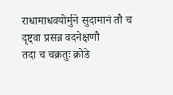राधामाधवयोर्मुने सुदामानं तौ च दृष्ट्वा प्रसन्न वदनेक्षणौ
तदा च चक्रतुः क्रोडे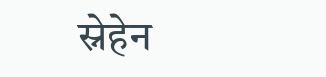स्नेहेन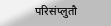परिसंप्लुतौ